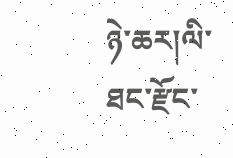ཉེ་ཆར།ལི་ཐང་རྫོང་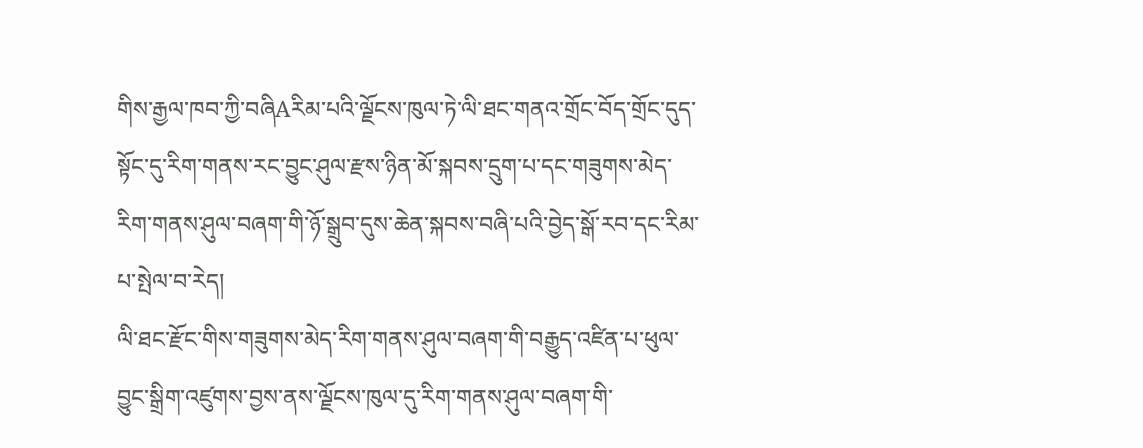གིས་རྒྱལ་ཁབ་ཀྱི་བཞིAརིམ་པའི་ལྗོངས་ཁུལ་ཏེ་ལི་ཐང་གནའ་གྲོང་བོད་གྲོང་དུད་སྟོང་དུ་རིག་གནས་རང་བྱུང་ཤུལ་རྫས་ཉིན་མོ་སྐབས་དྲུག་པ་དང་གཟུགས་མེད་རིག་གནས་ཤུལ་བཞག་གི་ཉོ་སྒྲུབ་དུས་ཆེན་སྐབས་བཞི་པའི་བྱེད་སྒོ་རབ་དང་རིམ་པ་སྤེལ་བ་རེད།
ལི་ཐང་རྫོང་གིས་གཟུགས་མེད་རིག་གནས་ཤུལ་བཞག་གི་བརྒྱུད་འཛིན་པ་ཕུལ་བྱུང་སྒྲིག་འཛུགས་བྱས་ནས་ལྗོངས་ཁུལ་དུ་རིག་གནས་ཤུལ་བཞག་གི་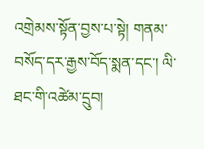འགྲེམས་སྟོན་བྱས་པ་སྟེ། གནམ་བསོད་དར་རྒྱས་བོད་སྨན་དང་། ལི་ཐང་གི་འཚེམ་དྲུབ།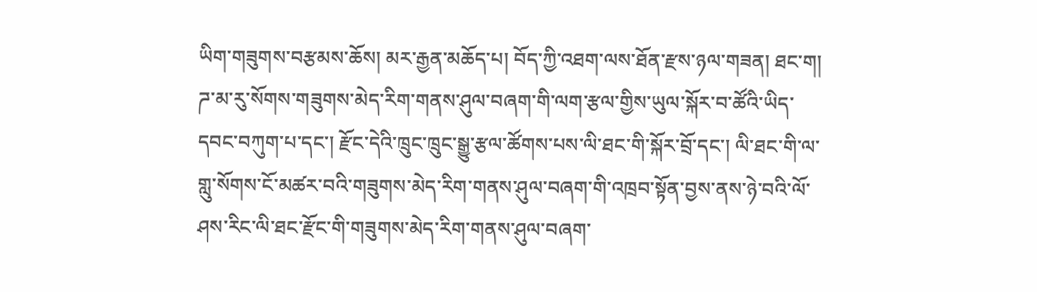ཡིག་གཟུགས་བརྩམས་ཆོས། མར་རྒྱན་མཆོད་པ། བོད་ཀྱི་འཐག་ལས་ཐོན་རྫས་ཉལ་གཟན། ཐང་ག། ཌ་མ་རུ་སོགས་གཟུགས་མེད་རིག་གནས་ཤུལ་བཞག་གི་ལག་རྩལ་གྱིས་ཡུལ་སྐོར་བ་ཚོའི་ཡིད་དབང་བཀུག་པ་དང་། རྫོང་དེའི་ཁྲུང་ཁྲུང་སྒྱུ་རྩལ་ཚོགས་པས་ལི་ཐང་གི་སྐོར་བྲོ་དང་། ལི་ཐང་གི་ལ་གླུ་སོགས་ངོ་མཚར་བའི་གཟུགས་མེད་རིག་གནས་ཤུལ་བཞག་གི་འཁྲབ་སྟོན་བྱས་ནས་ཉེ་བའི་ལོ་ཤས་རིང་ལི་ཐང་རྫོང་གི་གཟུགས་མེད་རིག་གནས་ཤུལ་བཞག་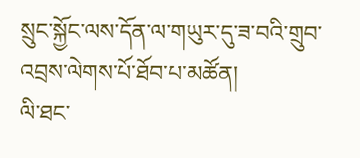སྲུང་སྐྱོང་ལས་དོན་ལ་གཡུར་དུ་ཟ་བའི་གྲུབ་འབྲས་ལེགས་པོ་ཐོབ་པ་མཚོན།
ལི་ཐང་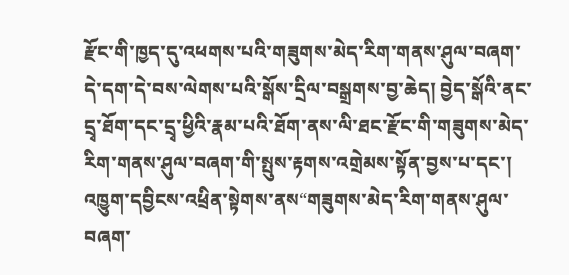རྫོང་གི་ཁྱད་དུ་འཕགས་པའི་གཟུགས་མེད་རིག་གནས་ཤུལ་བཞག་དེ་དག་དེ་བས་ལེགས་པའི་སྒོས་དྲིལ་བསྒྲགས་བྱ་ཆེད། བྱེད་སྒོའི་ནང་དྲྭ་ཐོག་དང་དྲྭ་ཕྱིའི་རྣམ་པའི་ཐོག་ནས་ལི་ཐང་རྫོང་གི་གཟུགས་མེད་རིག་གནས་ཤུལ་བཞག་གི་སྤུས་རྟགས་འགྲེམས་སྟོན་བྱས་པ་དང་། འཁྱུག་དབྱིངས་འཕྲིན་སྟེགས་ནས“གཟུགས་མེད་རིག་གནས་ཤུལ་བཞག་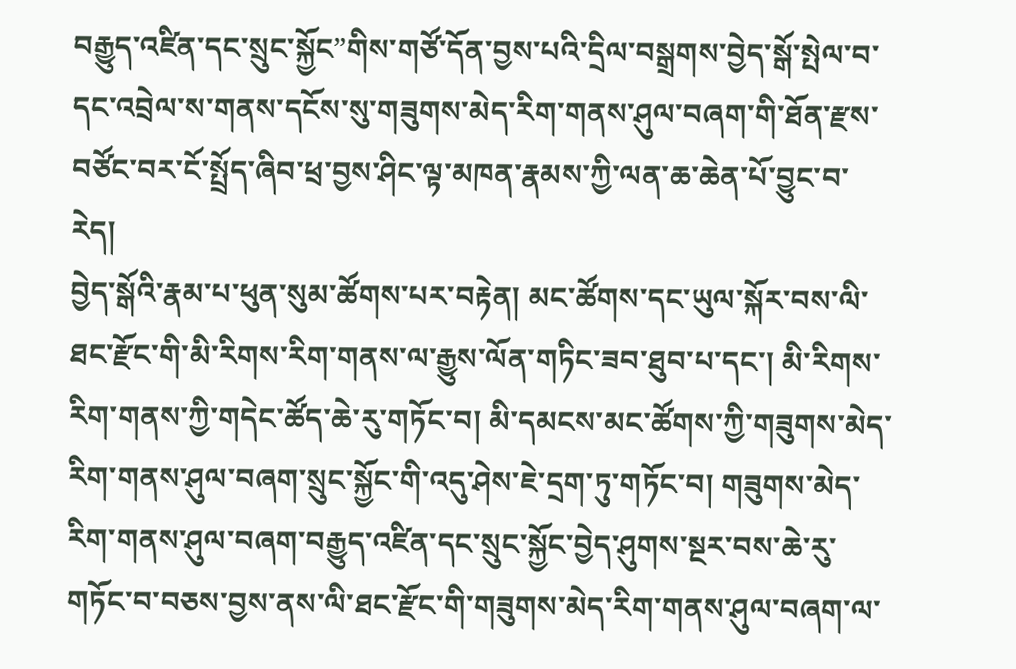བརྒྱུད་འཛིན་དང་སྲུང་སྐྱོང”གིས་གཙོ་དོན་བྱས་པའི་དྲིལ་བསྒྲགས་བྱེད་སྒོ་སྤེལ་བ་དང་འབྲེལ་ས་གནས་དངོས་སུ་གཟུགས་མེད་རིག་གནས་ཤུལ་བཞག་གི་ཐོན་རྫས་བཙོང་བར་ངོ་སྤྲོད་ཞིབ་ཕྲ་བྱས་ཤིང་ལྟ་མཁན་རྣམས་ཀྱི་ལན་ཆ་ཆེན་པོ་བྱུང་བ་རེད།
བྱེད་སྒོའི་རྣམ་པ་ཕུན་སུམ་ཚོགས་པར་བརྟེན། མང་ཚོགས་དང་ཡུལ་སྐོར་བས་ལི་ཐང་རྫོང་གི་མི་རིགས་རིག་གནས་ལ་རྒྱུས་ལོན་གཏིང་ཟབ་ཐུབ་པ་དང་། མི་རིགས་རིག་གནས་ཀྱི་གདེང་ཚོད་ཆེ་རུ་གཏོང་བ། མི་དམངས་མང་ཚོགས་ཀྱི་གཟུགས་མེད་རིག་གནས་ཤུལ་བཞག་སྲུང་སྐྱོང་གི་འདུ་ཤེས་ཇེ་དྲག་ཏུ་གཏོང་བ། གཟུགས་མེད་རིག་གནས་ཤུལ་བཞག་བརྒྱུད་འཛིན་དང་སྲུང་སྐྱོང་བྱེད་ཤུགས་སྔར་བས་ཆེ་རུ་གཏོང་བ་བཅས་བྱས་ནས་ལི་ཐང་རྫོང་གི་གཟུགས་མེད་རིག་གནས་ཤུལ་བཞག་ལ་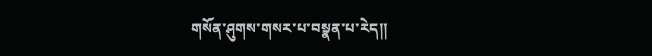གསོན་ཤུགས་གསར་པ་བསྣན་པ་རེད།།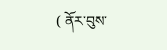( ནོར་བུས་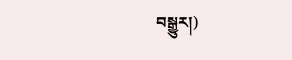བསྒྱུར།)